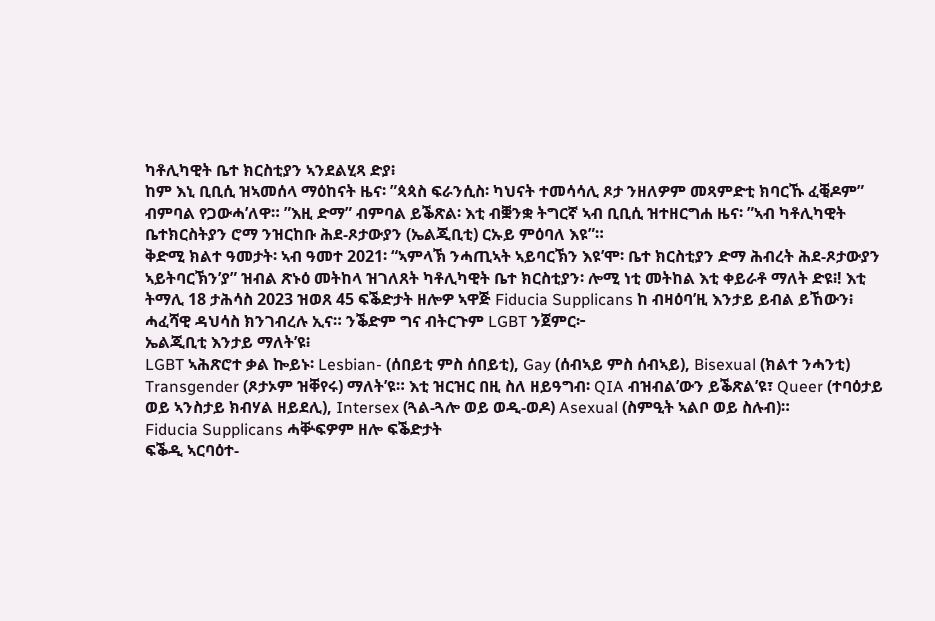ካቶሊካዊት ቤተ ክርስቲያን ኣንደልሂጻ ድያ፧
ከም እኒ ቢቢሲ ዝኣመሰላ ማዕከናት ዜና፡ ”ጳጳስ ፍራንሲስ፡ ካህናት ተመሳሳሊ ጾታ ንዘለዎም መጻምድቲ ክባርኹ ፈቒዶም” ብምባል የጋውሓ’ለዋ። ”እዚ ድማ” ብምባል ይቕጽል፡ እቲ ብቛንቋ ትግርኛ ኣብ ቢቢሲ ዝተዘርግሐ ዜና፡ ”ኣብ ካቶሊካዊት ቤተክርስትያን ሮማ ንዝርከቡ ሕደ-ጾታውያን (ኤልጂቢቲ) ርኡይ ምዕባለ እዩ”።
ቅድሚ ክልተ ዓመታት፡ ኣብ ዓመተ 2021፡ “ኣምላኽ ንሓጢኣት ኣይባርኽን እዩ’ሞ፡ ቤተ ክርስቲያን ድማ ሕብረት ሕደ-ጾታውያን ኣይትባርኽን’ያ” ዝብል ጽኑዕ መትከላ ዝገለጸት ካቶሊካዊት ቤተ ክርስቲያን፡ ሎሚ ነቲ መትከል እቲ ቀይራቶ ማለት ድዩ፧! እቲ ትማሊ 18 ታሕሳስ 2023 ዝወጸ 45 ፍቕድታት ዘሎዎ ኣዋጅ Fiducia Supplicans ከ ብዛዕባ’ዚ እንታይ ይብል ይኸውን፧ ሓፈሻዊ ዳህሳስ ክንገብረሉ ኢና። ንቕድም ግና ብትርጉም LGBT ንጀምር፦
ኤልጂቢቲ እንታይ ማለት’ዩ፧
LGBT ኣሕጽሮተ ቃል ኰይኑ፡ Lesbian- (ሰበይቲ ምስ ሰበይቲ), Gay (ሰብኣይ ምስ ሰብኣይ), Bisexual (ክልተ ንሓንቲ) Transgender (ጾታኦም ዝቐየሩ) ማለት’ዩ። እቲ ዝርዝር በዚ ስለ ዘይዓግብ፡ QIA ብዝብል’ውን ይቕጽል’ዩ፣ Queer (ተባዕታይ ወይ ኣንስታይ ክብሃል ዘይደሊ), Intersex (ጓል-ጓሎ ወይ ወዲ-ወዶ) Asexual (ስምዒት ኣልቦ ወይ ስሉብ)።
Fiducia Supplicans ሓቝፍዎም ዘሎ ፍቕድታት
ፍቕዲ ኣርባዕተ-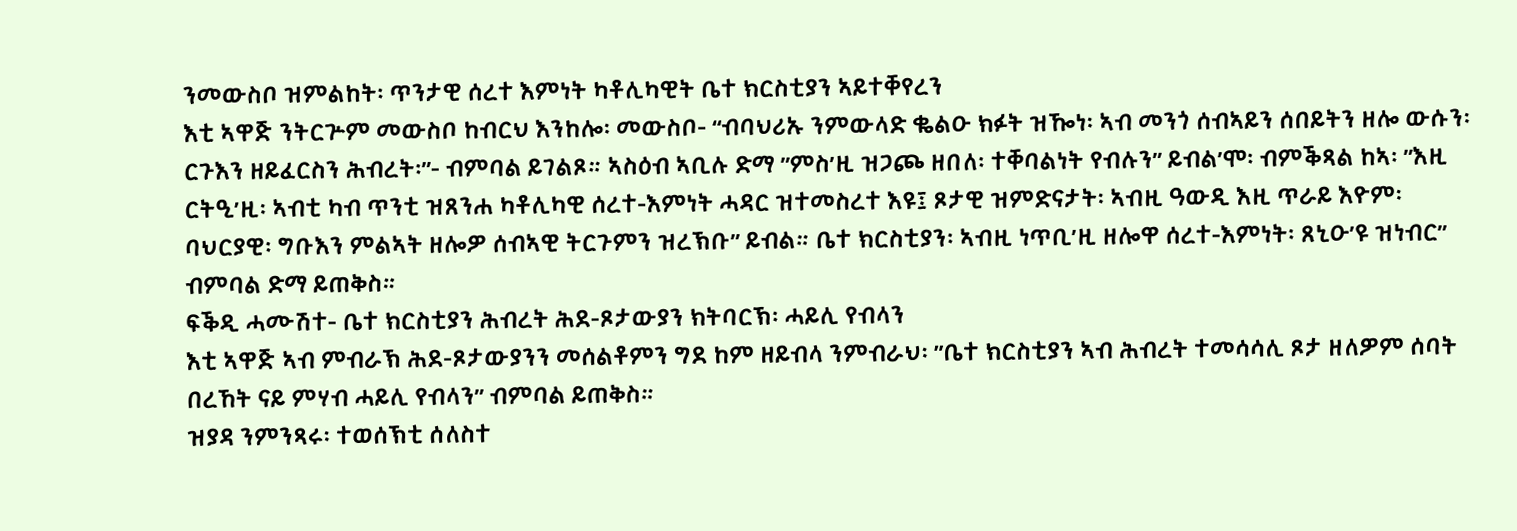ንመውስቦ ዝምልከት፡ ጥንታዊ ሰረተ እምነት ካቶሊካዊት ቤተ ክርስቲያን ኣይተቐየረን
እቲ ኣዋጅ ንትርጕም መውስቦ ከብርህ እንከሎ፡ መውስቦ- “ብባህሪኡ ንምውላድ ቈልዑ ክፉት ዝዀነ፡ ኣብ መንጎ ሰብኣይን ሰበይትን ዘሎ ውሱን፡ ርጉእን ዘይፈርስን ሕብረት፡”- ብምባል ይገልጾ። ኣስዕብ ኣቢሉ ድማ ”ምስ’ዚ ዝጋጮ ዘበለ፡ ተቐባልነት የብሉን” ይብል’ሞ፡ ብምቕጻል ከኣ፡ ”እዚ ርትዒ’ዚ፡ ኣብቲ ካብ ጥንቲ ዝጸንሐ ካቶሊካዊ ሰረተ-እምነት ሓዳር ዝተመስረተ እዩ፤ ጾታዊ ዝምድናታት፡ ኣብዚ ዓውዲ እዚ ጥራይ እዮም፡ ባህርያዊ፡ ግቡእን ምልኣት ዘሎዎ ሰብኣዊ ትርጉምን ዝረኽቡ” ይብል። ቤተ ክርስቲያን፡ ኣብዚ ነጥቢ’ዚ ዘሎዋ ሰረተ-እምነት፡ ጸኒዑ’ዩ ዝነብር” ብምባል ድማ ይጠቅስ።
ፍቕዲ ሓሙሽተ- ቤተ ክርስቲያን ሕብረት ሕደ-ጾታውያን ክትባርኽ፡ ሓይሊ የብላን
እቲ ኣዋጅ ኣብ ምብራኽ ሕደ-ጾታውያንን መሰልቶምን ግደ ከም ዘይብላ ንምብራህ፡ ”ቤተ ክርስቲያን ኣብ ሕብረት ተመሳሳሊ ጾታ ዘለዎም ሰባት በረኸት ናይ ምሃብ ሓይሊ የብላን” ብምባል ይጠቅስ።
ዝያዳ ንምንጻሩ፡ ተወሰኽቲ ሰለስተ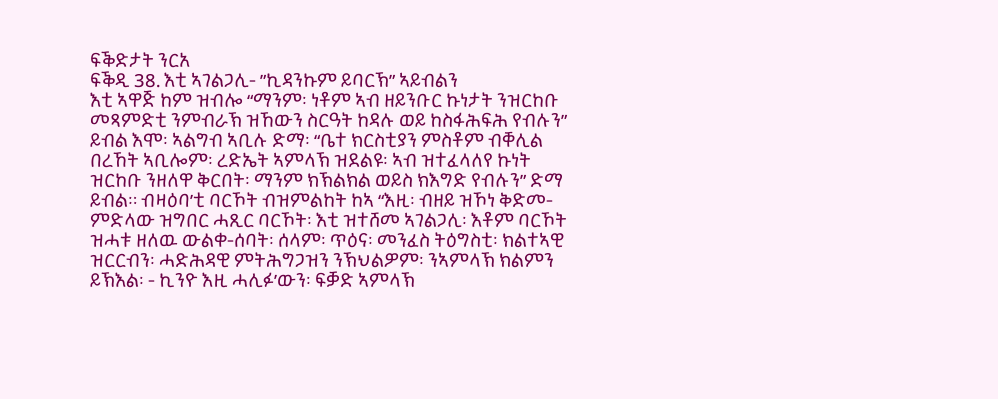ፍቕድታት ንርአ
ፍቕዲ 38. እቲ ኣገልጋሊ- ”ኪዳንኩም ይባርኽ” ኣይብልን
እቲ ኣዋጅ ከም ዝብሎ “ማንም፡ ነቶም ኣብ ዘይንቡር ኩነታት ንዝርከቡ መጻምድቲ ንምብራኽ ዝኸውን ስርዓት ከዳሉ ወይ ከስፋሕፍሕ የብሉን” ይብል እሞ፡ ኣልግብ ኣቢሉ ድማ፡ “ቤተ ክርስቲያን ምስቶም ብቐሊል በረኸት ኣቢሎም፡ ረድኤት ኣምላኽ ዝደልዩ፡ ኣብ ዝተፈላለየ ኩነት ዝርከቡ ንዘለዋ ቅርበት፡ ማንም ክኽልክል ወይስ ክእግድ የብሉን” ድማ ይብል። ብዛዕባ’ቲ ባርኾት ብዝምልከት ከኣ “እዚ፡ ብዘይ ዝኾነ ቅድመ-ምድላው ዝግበር ሓጺር ባርኾት፡ እቲ ዝተሸመ ኣገልጋሊ፡ እቶም ባርኾት ዝሓቱ ዘለዉ ውልቀ-ሰባት፡ ሰላም፡ ጥዕና፡ መንፈስ ትዕግስቲ፡ ክልተኣዊ ዝርርብን፡ ሓድሕዳዊ ምትሕግጋዝን ንኽህልዎም፡ ንኣምላኽ ክልምን ይኽእል፡ - ኪንዮ እዚ ሓሊፉ’ውን፡ ፍቓድ ኣምላኽ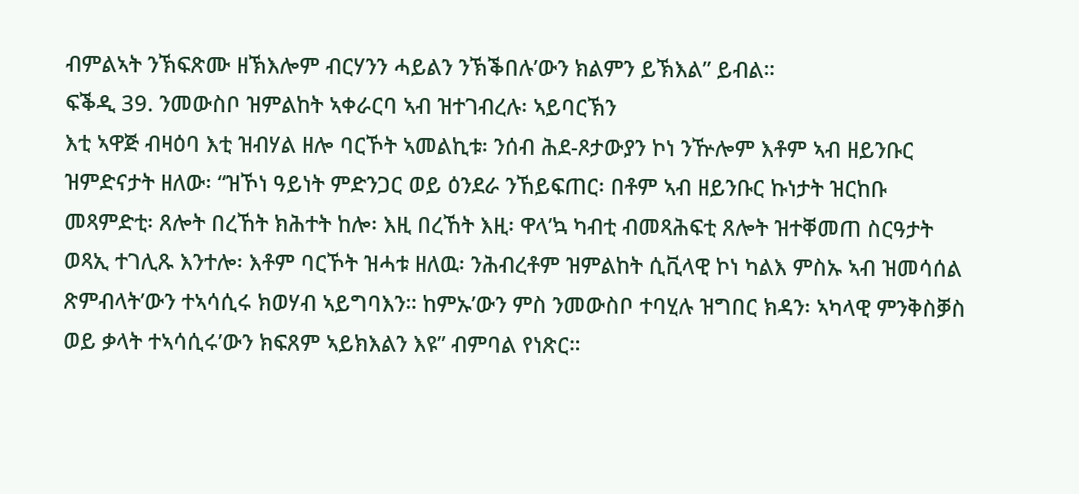ብምልኣት ንኽፍጽሙ ዘኽእሎም ብርሃንን ሓይልን ንኽቕበሉ’ውን ክልምን ይኽእል” ይብል።
ፍቕዲ 39. ንመውስቦ ዝምልከት ኣቀራርባ ኣብ ዝተገብረሉ፡ ኣይባርኽን
እቲ ኣዋጅ ብዛዕባ እቲ ዝብሃል ዘሎ ባርኾት ኣመልኪቱ፡ ንሰብ ሕደ-ጾታውያን ኮነ ንዅሎም እቶም ኣብ ዘይንቡር ዝምድናታት ዘለው፡ “ዝኾነ ዓይነት ምድንጋር ወይ ዕንደራ ንኸይፍጠር፡ በቶም ኣብ ዘይንቡር ኩነታት ዝርከቡ መጻምድቲ፡ ጸሎት በረኸት ክሕተት ከሎ፡ እዚ በረኸት እዚ፡ ዋላ’ኳ ካብቲ ብመጻሕፍቲ ጸሎት ዝተቐመጠ ስርዓታት ወጻኢ ተገሊጹ እንተሎ፡ እቶም ባርኾት ዝሓቱ ዘለዉ፡ ንሕብረቶም ዝምልከት ሲቪላዊ ኮነ ካልእ ምስኡ ኣብ ዝመሳሰል ጽምብላት’ውን ተኣሳሲሩ ክወሃብ ኣይግባእን። ከምኡ’ውን ምስ ንመውስቦ ተባሂሉ ዝግበር ክዳን፡ ኣካላዊ ምንቅስቓስ ወይ ቃላት ተኣሳሲሩ’ውን ክፍጸም ኣይክእልን እዩ” ብምባል የነጽር።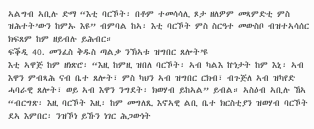ኣልግብ ኣቢሉ ድማ “እቲ ባርኾት፡ በቶም ተመሳሳሊ ጾታ ዘለዎም መጻምድቲ ምስ ዝሕተት’ውን ከምኡ እዩ” ብምባል ከኣ፡ እቲ ባርኾት ምስ ስርዓተ መውስቦ ብዝተኣሳሰር ክፍጸም ከም ዘይብሉ ይሕብር።
ፍቕዲ 40. መንፈስ ቅዱስ ጣልቃ ንኽኣቱ ዝግበር ጸሎት’ዩ
እቲ ኣዋጅ ከም ዘነጽሮ፡ “እዚ ከምዚ ዝበለ ባርኾት፡ ኣብ ካልእ ኵነታት ከም እኒ፡ ኣብ እዋን ምብጻሕ ናብ ቤተ ጸሎት፣ ምስ ካህን ኣብ ዝግበር ርክብ፣ ብጉጅለ ኣብ ዝካየድ ሓባራዊ ጸሎት፣ ወይ ኣብ እዋን ንግደት፡ ክወሃብ ይከኣል” ይብል። ኣስዕብ ኣቢሉ ኸኣ “ብርግጽ፡ እዚ ባርኾት እዚ፡ ከም መግለጺ እኖኣዊ ልቢ ቤተ ክርስቲያን ዝወሃብ ባርኾት ደኣ እምበር፡ ንዝኾነ ይኹን ነገር ሕጋውነት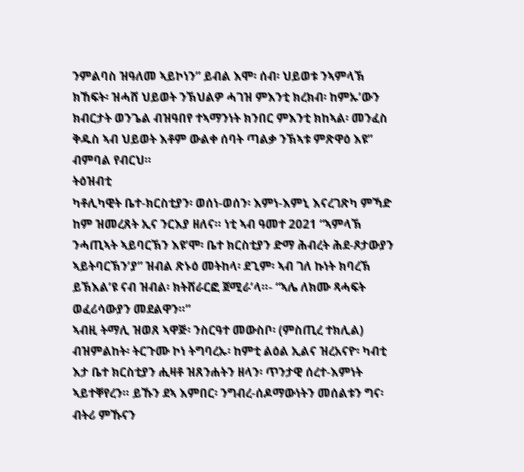ንምልባስ ዝዓለመ ኣይኮነን” ይብል እሞ፡ ሰብ፡ ህይወቱ ንኣምላኽ ክኸፍት፡ ዝሓሸ ህይወት ንኽህልዎ ሓገዝ ምእንቲ ክረክብ፡ ከምኡ’ውን ክብርታት ወንጌል ብዝዓበየ ተኣማንነት ክንበር ምእንቲ ክከኣል፡ መንፈስ ቅዱስ ኣብ ህይወት እቶም ውልቀ ሰባት ጣልቃ ንኽኣቱ ምጽዋዕ እዩ” ብምባል የብርህ።
ትዕዝብቲ
ካቶሊካዊት ቤተ-ክርስቲያን፡ ወሰነ-ወሰን፡ እምነ-እምኒ እናረገጽካ ምኻድ ከም ዝመረጸት ኢና ንርእያ ዘለና። ነቲ ኣብ ዓመተ 2021 “ኣምላኽ ንሓጢኣት ኣይባርኽን እዩ’ሞ፡ ቤተ ክርስቲያን ድማ ሕብረት ሕደ-ጾታውያን ኣይትባርኽን’ያ” ዝብል ጽኑዕ መትከላ፡ ደጊም፡ ኣብ ገለ ኩነት ክባረኽ ይኽእል’ዩ ናብ ዝብል፡ ክትሸራርፎ ጀሚራ’ላ።- “ኣሌ ለክሙ ጻሓፍት ወፈሪሳውያን መደልዋን።”
ኣብዚ ትማሊ ዝወጸ ኣዋጅ፡ ንስርዓተ መውስቦ፡ (ምስጢረ ተክሊል) ብዝምልከት፡ ትርጉሙ ኮነ ትግባረኡ፡ ከምቲ ልዕል ኢልና ዝረአናዮ፡ ካብቲ እታ ቤተ ክርስቲያን ሒዛቶ ዝጸንሐትን ዘላን፡ ጥንታዊ ሰረተ-እምነት ኣይተቐየረን። ይኹን ደኣ እምበር፡ ንግብረ-ሰዶማውነትን መሰልቱን ግና፡ ብትሪ ምኹናን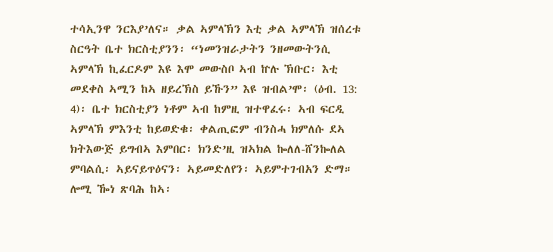ተሳኢንዋ ንርእያ’ለና። ቃል ኣምላኽን እቲ ቃል ኣምላኽ ዝሰረቱ ስርዓት ቤተ ክርስቲያንን፡ “ነመንዝራታትን ንዘመውትንሲ ኣምላኽ ኪፈርዶም እዩ እሞ መውስቦ ኣብ ኵሉ ኽቡር፡ እቲ መደቀስ ኣሚን ከኣ ዘይረኽስ ይኹን” እዩ ዝብል’ሞ፡ (ዕብ. 13: 4)፡ ቤተ ክርስቲያን ነቶም ኣብ ከምዚ ዝተዋፈሩ፡ ኣብ ፍርዲ ኣምላኽ ምእንቲ ከይወድቁ፡ ቀልጢፎም ብንስሓ ክምለሱ ደኣ ክትእውጅ ይግብኣ እምበር፡ ክንድ’ዚ ዝኣክል ኰለለ-ሸንኰለል ምባልሲ፡ ኣይናይጥዕናን፡ ኣይመድለየን፡ ኣይምተገብአን ድማ። ሎሚ ዀነ ጽባሕ ከኣ፡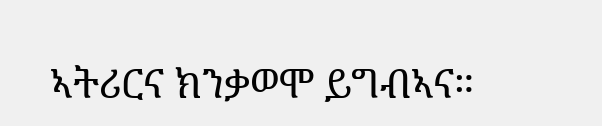ኣትሪርና ክንቃወሞ ይግብኣና።